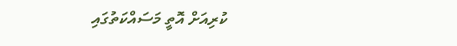ކުރިއަށް އޮތީ މަސައްކަތުގައި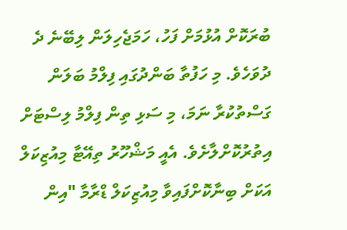ބުރަކޮށް އުޅުމަށް ފަހު، ހަމަޖެހިލަން ލިބޭނެ ދެ ދުވަހެވެ. މި ހަފުތާ ބަންދުގައި ފިލްމު ބަލަން ގަސްތުކުރާ ނަމަ، މި ސަޅި ތިން ފިލްމު ލިސްޓަށް އިތުރުކޮށްލާށެވެ. އެއީ މަޝްހޫރު ތިއޭޓާ މިއުޒިކަލް އަކަށް ބިނާކޮށްފައިވާ މިއުޒިކަލް ޑްރާމާ "އިން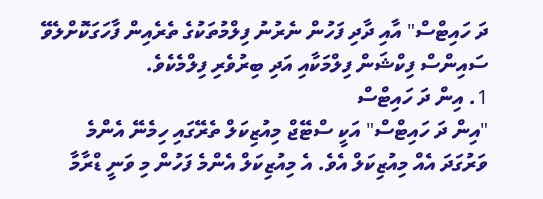ދަ ހައިޓްސް" އާއި ދާދި ފަހުން ނެރުނު ފިލްމުތަކުގެ ތެރެއިން ފާހަގަކޮށްލެވޭ ސައިންސް ފިކްޝަން ފިލްމަކާއި އަދި ބިރުވެރި ފިލްމެކެވެ.
1. އިން ދަ ހައިޓްސް
"އިން ދަ ހައިޓްސް" އަކީ ސްޓޭޖް މިއުޒިކަލް ތެރޭގައި ހިމެނޭ އެންމެ ވަރުގަދަ އެއް މިއުޒިކަލް އެވެ. އެ މިއުޒިކަލް އެންމެ ފަހުން މި ވަނީ ޑްރާމާ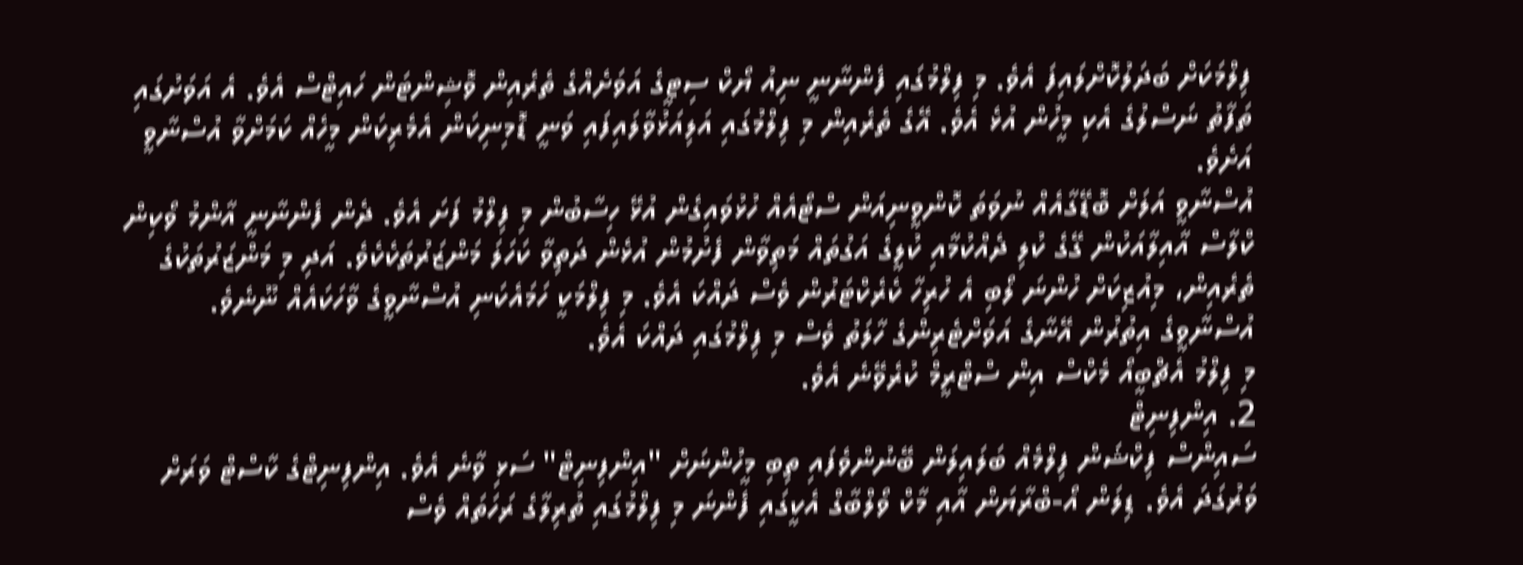ފިލްމަކަށް ބަދަލުކޮށްލައިފަ އެވެ. މި ފިލްމުގައި ފެންނާނީ ނިއު ޔޯކް ސިޓީގެ އަވަށެއްގެ ތެރެއިން ވޮޝިންޓަން ހައިޓްސް އެވެ. އެ އަވަށުގައި ތަފާތު ނަސްލުގެ އެކި މީހުން އުޅެ އެވެ. އޭގެ ތެރެއިން މި ފިލްމުގައި އަލިއަޅުވާލައިފައި ވަނީ ޑޮމިނިކަން އެމެރިކަން މީހެއް ކަމަށްވާ އުސްނާވީ އަށެވެ.
އުސްނާވީ އަލަށް ބޮޑޭގާއެއް ނުވަތަ ކޮންވީނިއަން ސްޓޯއެއް ހުޅުވައިގެން އުޅޭ ހިސާބުން މި ފިލްމު ފަށަ އެވެ. ދެން ފެންނާނީ އާންމު ވޯކިން ކްލާސް އާއިލާއަކުން ގޭގެ ކުލި ދެއްކުމާއި ކުލީގެ އަގުތައް މަތިވާން ފެށުމުން އުޅެން ދަތިވާ ކަހަލަ މަންޒަރުތަކެކެވެ. އަދި މި މަންޒަރުތަކުގެ ތެރެއިން، މިއުޒިކަށް ހުންނަ ލޯބި އެ ހުރިހާ ކެރެކްޓަރުން ވެސް ދައްކަ އެވެ. މި ފިލްމަކީ ހަމައެކަނި އުސްނާވީގެ ވާހަކައެއް ނޫނެވެ. އުސްނާވީގެ އިތުރުން އޭނާގެ އަވަށްޓެރިންގެ ހާލަތު ވެސް މި ފިލްމުގައި ދައްކަ އެވެ.
މި ފިލްމު އެޗްބީއޯ މެކްސް އިން ސްޓްރީމް ކުރެވޭނެ އެވެ.
2. އިންފިނިޓް
ސައިންސް ފިކްޝަން ފިލްމެއް ބަލައިލަން ބޭނުންވެފައި ތިބި މީހުންނަށް "އިންފިނިޓް" ސަޅި ވާނެ އެވެ. އިންފިނިޓްގެ ކާސްޓް ވަރަށް ވަރުގަދަ އެވެ. ޑިލަން އޯ-ބްރާޔަން އާއި މާކް ވޯލްބާގް އެކީގައި ފެންނަ މި ފިލްމުގައި ތުރިލާގެ ރަހަތައް ވެސް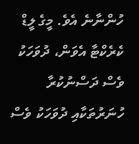ހުންނާނެ އެވެ. މީގެ ލީޑް ކެރެކްޓާ އެވަން، ދުވަހަކު ވެސް ދަސްނުކުރާ ހުނަރުތަކާއި ދުވަހަކު ވެސް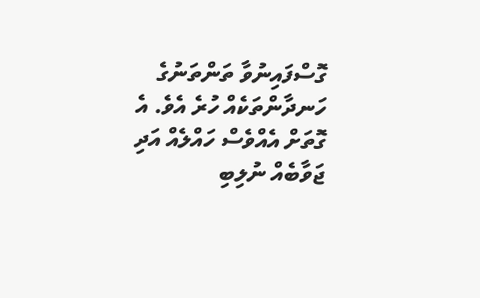ގޮސްފައިނުވާ ތަންތަނުގެ ހަނދާންތަކެއް ހުރެ އެވެ. އެ ގޮތަށް އެއްވެސް ހައްލެއް އަދި ޖަވާބެއް ނުލިބި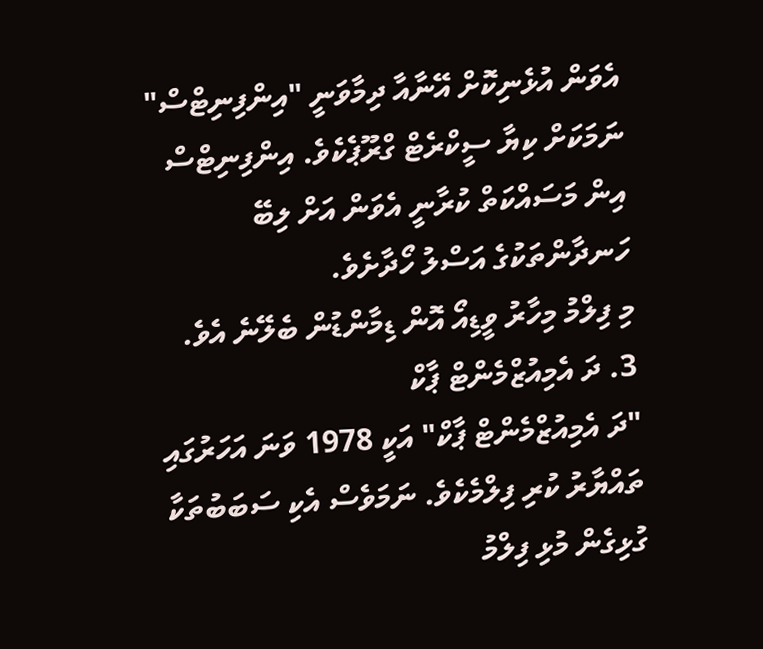އެވަން އުޅެނިކޮށް އޭނާއާ ދިމާވަނީ "އިންފިނިޓްސް" ނަމަކަށް ކިޔާ ސީކްރެޓް ގްރޫޕެކެވެ. އިންފިނިޓްސް އިން މަސައްކަތް ކުރާނީ އެވަން އަށް ލިބޭ ހަނދާންތަކުގެ އަސްލު ހޯދާށެވެ.
މި ފިލްމު މިހާރު ވީޑިއޯ އޮން ޑިމާންޑުން ބެލޭނެ އެވެ.
3. ދަ އެމިއުޒްމެންޓް ޕާކް
"ދަ އެމިއުޒްމެންޓް ޕާކް" އަކީ 1978 ވަނަ އަހަރުގައި ތައްޔާރު ކުރި ފިލްމެކެވެ. ނަމަވެސް އެކި ސަބަބުތަކާ ގުޅިގެން މުޅި ފިލްމު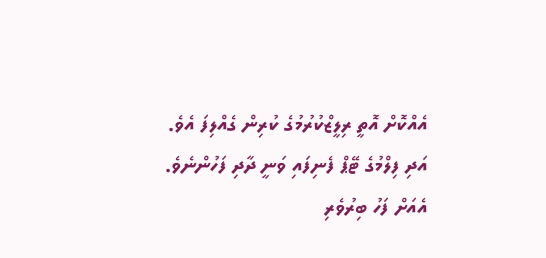އެއްކޮށް އޮތީ ރިލީޒްކުރުމުގެ ކުރިން ގެއްލިފަ އެވެ. އަދި ފިލްމުގެ ޓޭޕް ފެނިފައި ވަނީ ދާދި ފަހުންނެވެ. އެއަށް ފަހު ބިރުވެރި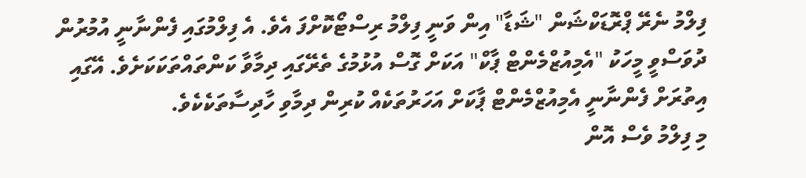ފިލްމު ނެރޭ ޕްރޮޑަކްޝަން "ޝަޑާ" އިން ވަނީ ފިލްމު ރިސްޓޯކޮށްފަ އެވެ. އެ ފިލްމުގައި ފެންނާނީ އުމުރުން ދުވަސްވީ މީހަކު "އެމިއުޒްމެންޓް ޕާކް" އަކަށް ގޮސް އުޅުމުގެ ތެރޭގައި ދިމާވާ ކަންތައްތަކަކަށެވެ. އޭގައި އިތުރަށް ފެންނާނީ އެމިއުޒްމެންޓް ޕާކަށް އަހަރުތަކެއް ކުރިން ދިމާވި ހާދިސާތަކެކެވެ.
މި ފިލްމު ވެސް އޮން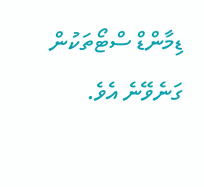ޑިމާންޑް ސްޓޯތަކުން ގަނެވޭނެ އެވެ.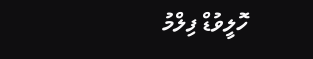ހޮލީވުޑް ފިލްމު